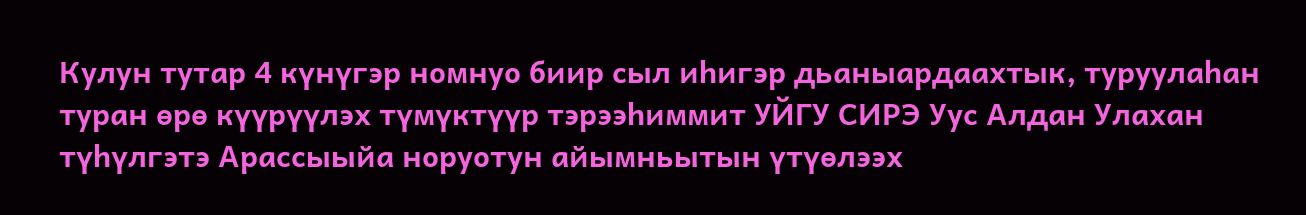Кулун тутар 4 күнүгэр номнуо биир сыл иһигэр дьаныардаахтык, туруулаһан туран өрө күүрүүлэх түмүктүүр тэрээһиммит УЙГУ СИРЭ Уус Алдан Улахан түһүлгэтэ Арассыыйа норуотун айымньытын үтүөлээх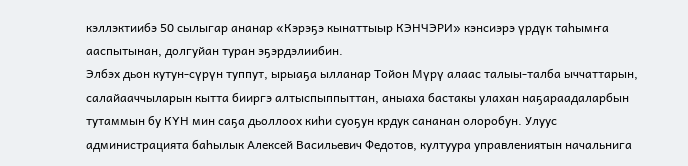кэллэктиибэ 50 сылыгар ананар «Кэрэҕэ кынаттыыр КЭНЧЭРИ» кэнсиэрэ үрдүк таһымҥа ааспытынан, долгуйан туран эҕэрдэлиибин.
Элбэх дьон кутун-сүрүн туппут, ырыаҕа ылланар Тойон Мүрү алаас талыы-талба ыччаттарын, салайааччыларын кытта бииргэ алтыспыппыттан, аныаха бастакы улахан наҕараадаларбын тутаммын бу КҮН мин саҕа дьоллоох киһи суоҕун крдук сананан олоробун. Улуус администрацията баһылык Алексей Васильевич Федотов, култуура управлениятын начальнига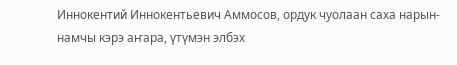Иннокентий Иннокентьевич Аммосов, ордук чуолаан саха нарын-намчы кэрэ аҥара, үтүмэн элбэх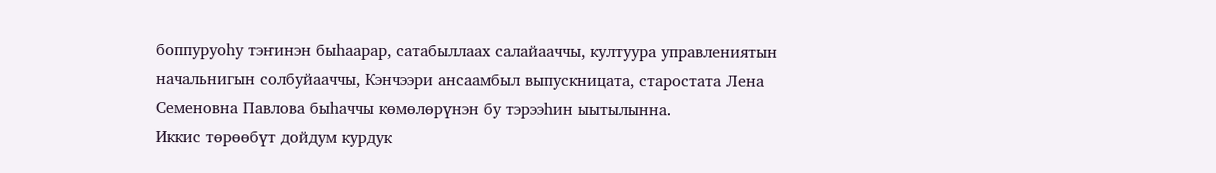боппуруоһу тэҥинэн быһаарар, сатабыллаах салайааччы, култуура управлениятын начальнигын солбуйааччы, Кэнчээри ансаамбыл выпускницата, старостата Лена Семеновна Павлова быһаччы көмөлөрүнэн бу тэрээһин ыытылынна.
Иккис төрөөбүт дойдум курдук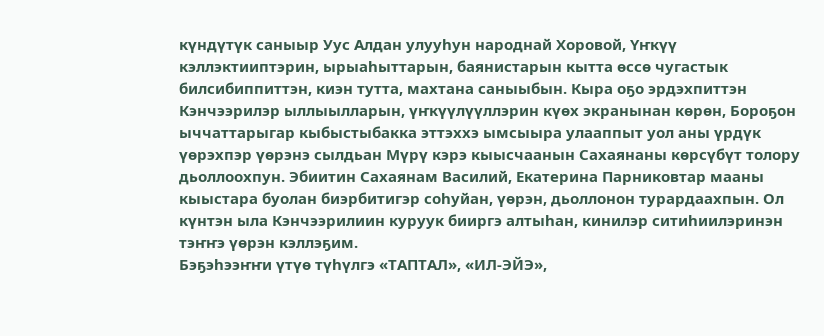күндүтүк саныыр Уус Алдан улууһун народнай Хоровой, Үҥкүү кэллэктииптэрин, ырыаһыттарын, баянистарын кытта өссө чугастык билсибиппиттэн, киэн тутта, махтана саныыбын. Кыра оҕо эрдэхпиттэн Кэнчээрилэр ыллыылларын, үҥкүүлүүллэрин күөх экранынан көрөн, Бороҕон ыччаттарыгар кыбыстыбакка эттэххэ ымсыыра улааппыт уол аны үрдүк үөрэхпэр үөрэнэ сылдьан Мүрү кэрэ кыысчаанын Сахаянаны көрсүбүт толору дьоллоохпун. Эбиитин Сахаянам Василий, Екатерина Парниковтар мааны кыыстара буолан биэрбитигэр соһуйан, үөрэн, дьоллонон турардаахпын. Ол күнтэн ыла Кэнчээрилиин куруук бииргэ алтыһан, кинилэр ситиһиилэринэн тэҥҥэ үөрэн кэллэҕим.
Бэҕэһээҥҥи үтүө түһүлгэ «ТАПТАЛ», «ИЛ-ЭЙЭ»,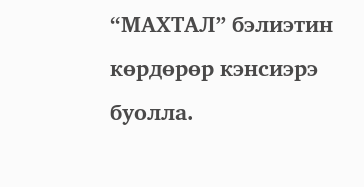“МАХТАЛ” бэлиэтин көрдөрөр кэнсиэрэ буолла.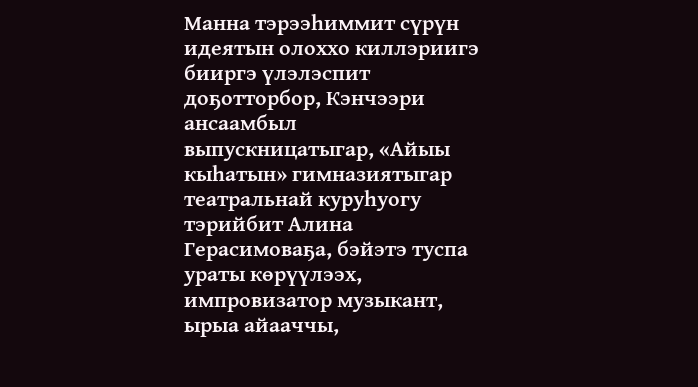Манна тэрээһиммит сүрүн идеятын олоххо киллэриигэ бииргэ үлэлэспит доҕотторбор, Кэнчээри ансаамбыл выпускницатыгар, «Айыы кыһатын» гимназиятыгар театральнай куруһуогу тэрийбит Алина Герасимоваҕа, бэйэтэ туспа ураты көрүүлээх, импровизатор музыкант, ырыа айааччы,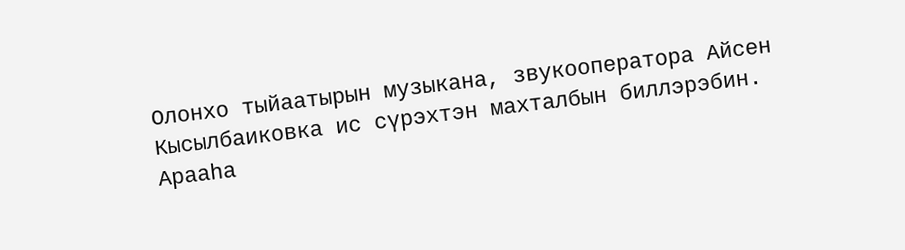Олонхо тыйаатырын музыкана, звукооператора Айсен Кысылбаиковка ис сүрэхтэн махталбын биллэрэбин. Арааһа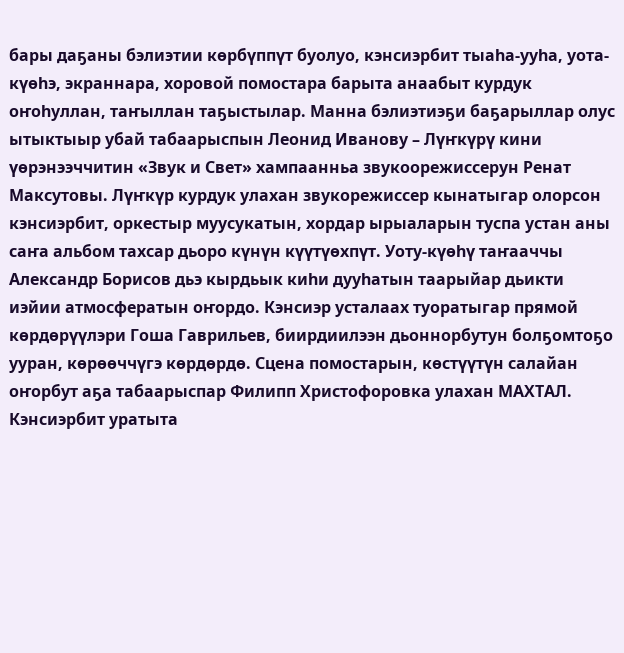бары даҕаны бэлиэтии көрбүппүт буолуо, кэнсиэрбит тыаһа-ууһа, уота-күөһэ, экраннара, хоровой помостара барыта анаабыт курдук оҥоһуллан, таҥыллан таҕыстылар. Манна бэлиэтиэҕи баҕарыллар олус ытыктыыр убай табаарыспын Леонид Иванову – Лүҥкүрү кини үөрэнээччитин «Звук и Свет» хампаанньа звукоорежиссерун Ренат Максутовы. Лүҥкүр курдук улахан звукорежиссер кынатыгар олорсон кэнсиэрбит, оркестыр муусукатын, хордар ырыаларын туспа устан аны саҥа альбом тахсар дьоро күнүн күүтүөхпүт. Уоту-күөһү таҥааччы Александр Борисов дьэ кырдьык киһи дууһатын таарыйар дьикти иэйии атмосфератын оҥордо. Кэнсиэр усталаах туоратыгар прямой көрдөрүүлэри Гоша Гаврильев, биирдиилээн дьоннорбутун болҕомтоҕо ууран, көрөөччүгэ көрдөрдө. Сцена помостарын, көстүүтүн салайан оҥорбут аҕа табаарыспар Филипп Христофоровка улахан МАХТАЛ.
Кэнсиэрбит уратыта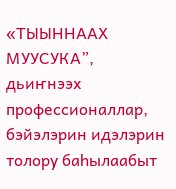«ТЫЫННААХ МУУСУКА”, дьиҥнээх профессионаллар, бэйэлэрин идэлэрин толору баһылаабыт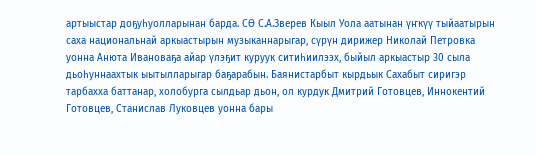артыыстар доҕуһуолларынан барда. СӨ С.А.Зверев Кыыл Уола аатынан үҥкүү тыйаатырын саха национальнай аркыастырын музыканнарыгар, сүрүн дирижер Николай Петровка уонна Анюта Ивановаҕа айар үлэҕит куруук ситиһиилээх, быйыл аркыастыр 30 сыла дьоһуннаахтык ыытылларыгар баҕарабын. Баянистарбыт кырдьык Сахабыт сиригэр тарбахха баттанар, холобурга сылдьар дьон, ол курдук Дмитрий Готовцев, Иннокентий Готовцев, Станислав Луковцев уонна бары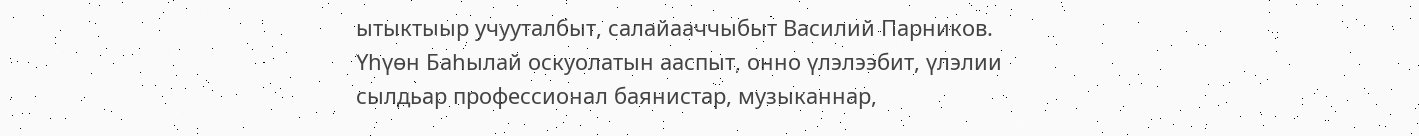ытыктыыр учууталбыт, салайааччыбыт Василий Парников. Үһүөн Баһылай оскуолатын ааспыт, онно үлэлээбит, үлэлии сылдьар профессионал баянистар, музыканнар,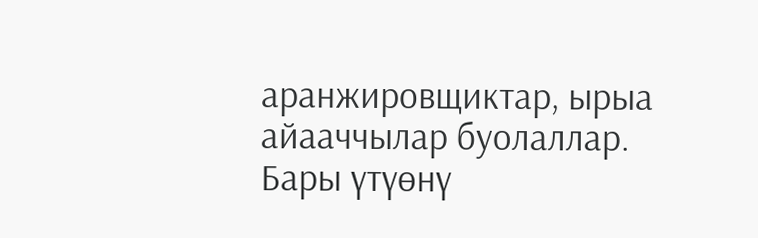аранжировщиктар, ырыа айааччылар буолаллар.
Бары үтүөнү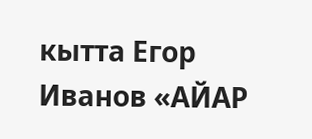кытта Егор Иванов «АЙАР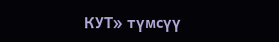КУТ» түмсүү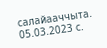салайааччыта. 05.03.2023 с.